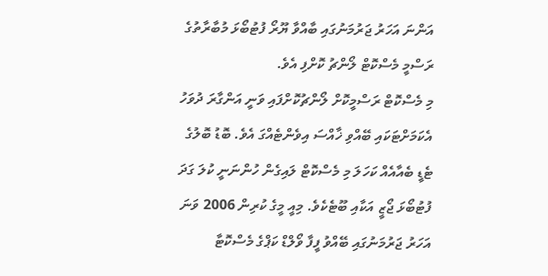އަންނަ އަހަރު ޖަރުމަނުގައި ބާއްވާ ޔޫރޯ ފުޓުބޯޅަ މުބާރާތުގެ ރަސްމީ މެސްކޮޓް ލޯންޗު ކޮށްފި އެވެ.
މި މެސްކޮޓް ރަސްމީކޮށް ލޯންޗުކޮށްފައި ވަނީ އަންގާރަ ދުވަހު އެކަމަށްޓަކައި ބޭއްވި ޚާއްސަ އިވެންޓެއްގަ އެވެ. ބޮޑު ބޮލުގެ ޓެޑީ ބެއާއެއް ކަހަލަ މި މެސްކޮޓް ލައިގެން ހުންނަނީ ކުލަ ގަދަ ފުޓުބޯޅަ ޖޯޒީ އަކާއި ބޫޓެކެވެ. މިއީ މީގެ ކުރިން 2006 ވަނަ އަހަރު ޖަރުމަނުގައި ބޭއްވު ފީފާ ވޯލްޑް ކަޕްގެ މެސްކޮޓާ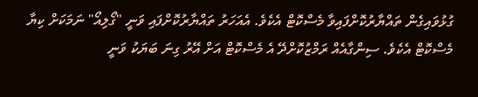ގުޅުވައިގެން ތައްޔާރުކޮށްފައިވާ މެސްކޮޓް އެކެވެ. އެއަހަރު ތައްޔާރުކޮށްފައި ވަނީ "ގޯލިއޯ" ނަމަކަށް ކިޔާ މެސްކޮޓް އެކެވެ. ސިންގާއެއް ރަމްޒުކޮށްދޭ އެ މެސްކޮޓް އަށް އޭރު ގިނަ ބަޔަކު ވަނީ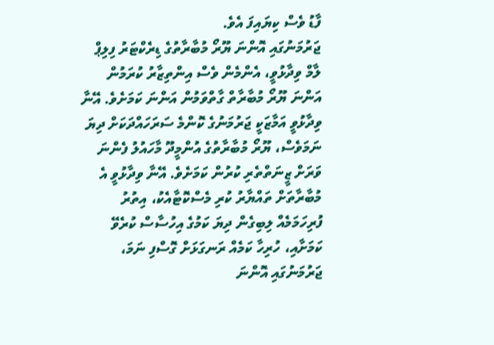ފާޑު ވެސް ކިޔައިފަ އެވެ.
ޖަރުމަނުގައި އޮންނަ ޔޫރޯ މުބާރާތުގެ ޑިރެކްޓަރު ފިލިޕް ލާމް ވިދާޅުވީ، އެންމެން ވެސް އިންތިޒާރު ކުރަމުން އަންނަ ޔޫރޯ މުބާރާތް ގާތްވަމުން އަންނަ ކަމަށެވެ. އޭނާ ވިދާޅުވީ އަމާޒަކީ ޖަރުމަނުގެ ކޮންމެ ސަރަހައްދަކަށް ދިޔަ ނަމަވެސް، ޔޫރޯ މުބާރާތުގެ އުންމީދޫ މާހައުލު ފެންނަ ވަރަށް ޒީނަތްތެރި ކުރުން ކަމަށެވެ. އޭނާ ވިދާޅުވީ އެ މުބާރާތަށް ތައްޔާރު ކުރި މެސްކޮޓާއެކު، އިތުރު ފުރިހަމަމެއް ލިބިގެން ދިޔަ ކަމުގެ އިހުސާސް ކުރެވޭ ކަމަށާއި، ހުރިހާ ކަމެއް ރަނގަޅަށް ގޮސްފި ނަމަ، ޖަރުމަނުގައި އޮންނަ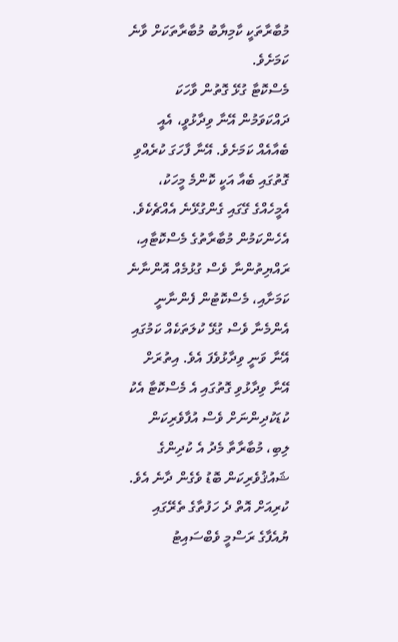މުބާރާތަކީ ކާމިޔާބު މުބާރާތަކަށް ވާނެ ކަމަށެވެ.
މެސްކޮޓާ ގުޅޭ ގޮތުން ވާހަކަ ދައްކަވަމުން އޭނާ ވިދާޅުވީ، އެއީ ބެއާއެއް ކަމަށެވެ. އޭނާ ފާހަގަ ކުރެއްވި ގޮތުގައި ބެއާ އަކީ ކޮންމެ މީހަކު، އެމީހެއްގެ ގޭގައި ގެންގުޅޭނެ އެއްޗެކެވެ. އެހެންކަމުން މުބާރާތުގެ މެސްކޮޓާއި، ރައްޔިތުންނާ ވެސް ގުޅުމެއް އޮންނާނެ ކަމަށާއި، މެސްކޮޓުން ފެންނާނީ އެންމެނާ ވެސް ގުޅޭ ކުލަތަކެއް ކަމުގައި އޭނާ ވަނީ ވިދާޅުވެފަ އެވެ. އިތުރަށް އޭނާ ވިދާޅުވި ގޮތުގައި އެ މެސްކޮޓާ އެކު ކުޑަކުދިންނަށް ވެސް އުފާވެރިކަން ލިބި، މުބާރާތާ މެދު އެ ކުދިންގެ ޝައުޤުވެރިކަން ބޮޑު ވެގެން ދާނެ އެވެ.
ކުރިއަށް އޮތް ދެ ހަފުތާގެ ތެރޭގައި ޔުއެފާގެ ރަސްމީ ވެބްސައިޓު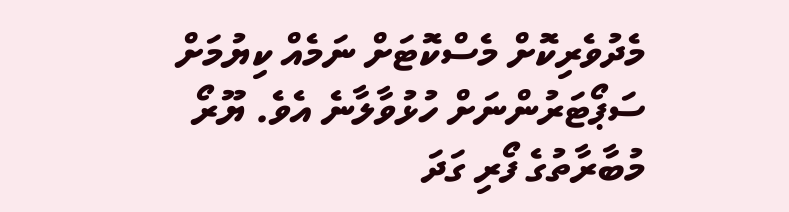މެދުވެރިކޮށް މެސްކޮޓަށް ނަމެއް ކިޔުމަށް ސަޕޯޓަރުންނަށް ހުޅުވާލާނެ އެވެ. ޔޫރޯ މުބާރާތުގެ ފޯރި ގަދަ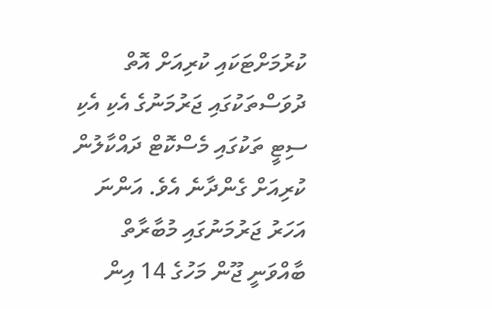ކުރުމަށްޓަކައި ކުރިއަށް އޮތް ދުވަސްތަކުގައި ޖަރުމަނުގެ އެކި އެކި ސިޓީ ތަކުގައި މެސްކޮޓް ދައްކާލުން ކުރިއަށް ގެންދާނެ އެވެ. އަންނަ އަހަރު ޖަރުމަނުގައި މުބާރާތް ބާއްވަނީ ޖޫން މަހުގެ 14 އިން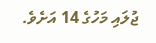ޖުލައި މަހުގެ 14 އަށެވެ.